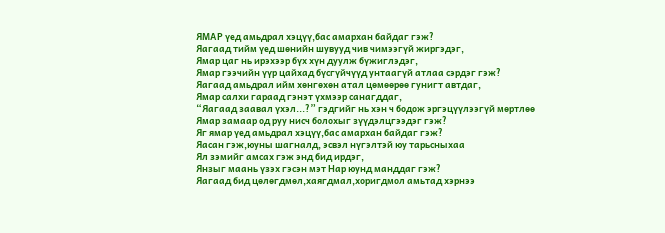ЯМАР үед амьдрал хэцүү,бас амархан байдаг гэж?
Яагаад тийм үед шөнийн шувууд чив чимээгүй жиргэдэг,
Ямар цаг нь ирэхээр бүх хүн дуулж бүжиглэдэг,
Ямар гээчийн үүр цайхад бүсгүйчүүд унтаагүй атлаа сэрдэг гэж?
Яагаад амьдрал ийм хөнгөхөн атал цөмөөрөө гунигт автдаг,
Ямар салхи гараад гэнэт үхмээр санагддаг,
“Яагаад заавал үхэл...?” гэдгийг нь хэн ч бодож эргэцүүлээгүй мөртлөө
Ямар замаар од руу нисч болохыг зүүдэлцгээдэг гэж?
Яг ямар үед амьдрал хэцүү,бас амархан байдаг гэж?
Яасан гэж,юуны шагналд, эсвэл нүгэлтэй юу тарьсныхаа
Ял зэмийг амсах гэж энд бид ирдэг,
Янзыг маань үзэх гэсэн мэт Нар юунд манддаг гэж?
Яагаад бид цөлөгдмөл,хаягдмал,хоригдмол амьтад хэрнээ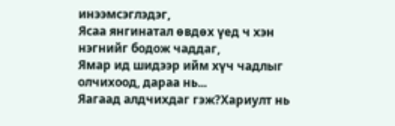инээмсэглэдэг,
Ясаа янгинатал өвдөх үед ч хэн нэгнийг бодож чаддаг,
Ямар ид шидээр ийм хүч чадлыг олчихоод, дараа нь...
Яагаад алдчихдаг гэж?Хариулт нь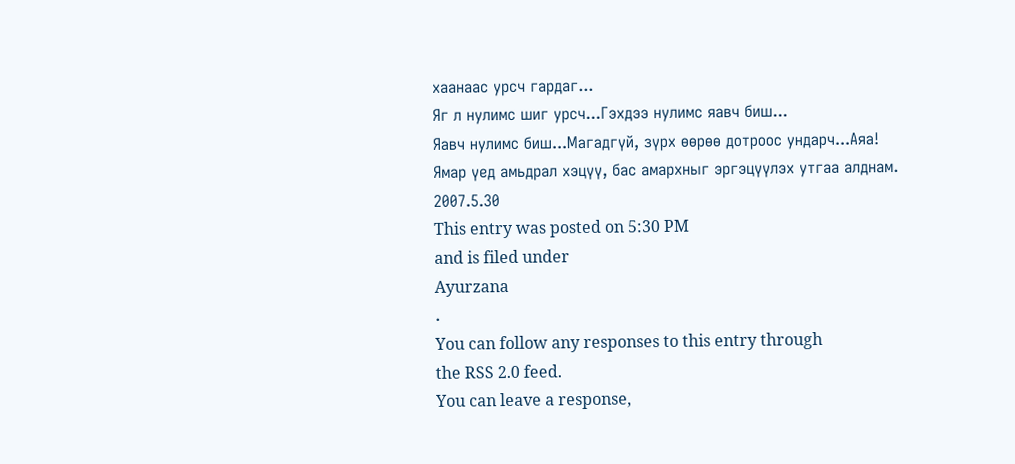хаанаас урсч гардаг...
Яг л нулимс шиг урсч...Гэхдээ нулимс яавч биш...
Яавч нулимс биш...Магадгүй, зүрх өөрөө дотроос ундарч...Аяа!
Ямар үед амьдрал хэцүү, бас амархныг эргэцүүлэх утгаа алднам.
2007.5.30
This entry was posted on 5:30 PM
and is filed under
Ayurzana
.
You can follow any responses to this entry through
the RSS 2.0 feed.
You can leave a response,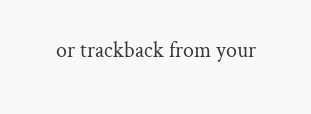or trackback from your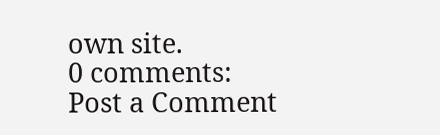own site.
0 comments:
Post a Comment